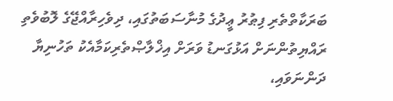ބަރަކާތްތެރި ފިޠުރު ޢީދުގެ މުނާސަބަތުގައި، ދިވެހިރާއްޖޭގެ ލޮބުވެތި ރައްޔިތުންނަށް އަޅުގަނޑު ވަރަށް އިޚްލާޞްތެރިކަމާއެކު ތަހުނިޔާ ދަންނަވައި،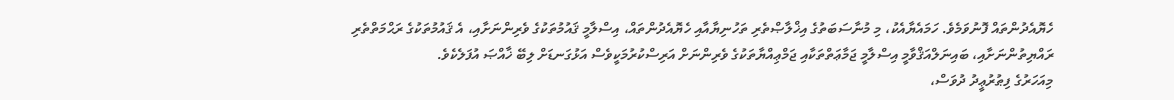ހެޔޮއެދުންތައް ފޮނުވަމެވެ. ހަމައެޔާއެކު، މި މުނާސަބަތުގެ އިޚްލާޞްތެރި ތަހުނިޔާއާއި ހެޔޮއެދުންތައް، އިސްލާމީ ޤައުމުތަކުގެ ވެރިންނަށާއި، އެ ޤައުމުތަކުގެ ރަޙްމަތްތެރި ރައްޔިތުންނަށާއި، ބައިނަލްއަޤްވާމީ އިސްލާމީ ޖަމާޢަތްތަކާއި ޖަމްޢިއްޔާތަކުގެ ވެރިންނަށް އަރިސްކުރުމަކީވެސް އަޅުގަނޑަށް ލިބޭ ޚާއްޞަ އުފަލެކެވެ.
މިއަހަރުގެ ފިޠުރުޢީދު ދުވަސް،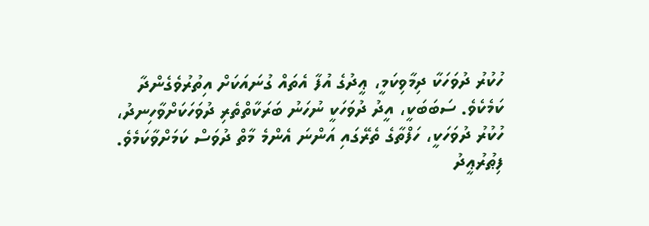ހުކުރު ދުވަހަކާ ދިމާވިކަމީ، ޢީދުގެ އުފާ އެތައް ގުނައަކަށް އިތުރުވެގެންދާ ކަމެކެވެ. ސަބަބަކީ، އީދު ދުވަހަކީ ނުހަނު ބަރަކާތްތެރި ދުވަހަކަށްވާހިނދު، ހުކުރު ދުވަހަކީ، ހަފްތާގެ ތެރޭގައި އަންނަ އެންމެ މާތް ދުވަސް ކަމަށްވާކަމެވެ.
ފިޠުރުޢީދު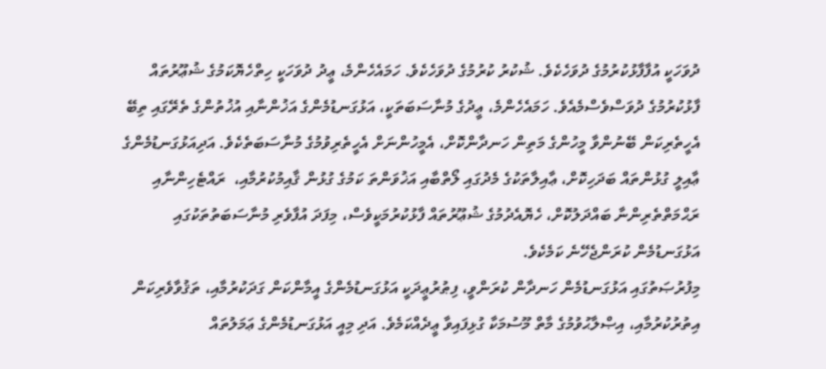ދުވަހަކީ އުފާފާޅުކުރުމުގެ ދުވަހެކެވެ. ޝުކުރު ކުރުމުގެ ދުވަހެކެވެ. ހަމައެހެންމެ، ޢީދު ދުވަހަކީ ހިތްހެޔޮކަމުގެ ޝުޢޫރުތައް ފާޅުކުރުމުގެ ދުވަސްވެސްމެއެވެ. ހަމައެހެންމެ، ޢީދުގެ މުނާސަބަތަކީ، އަޅުގަނޑުމެންގެ އަޚުންނާއި އުޚުތުންގެ ތެރޭގައި ތިބޭ އެހީތެރިކަން ބޭނުންވާ މީހުންގެ މަތިން ހަނދާންކޮށް، އެމީހުންނަށް އެހީތެރިވުމުގެ މުނާސަބަތެކެވެ. އަދިއަޅުގަނޑުމެންގެ ޢާއިލީ ގުޅުންތައް ބަދަހިކޮށް، ޢާއިލާތަކުގެ މެދުގައި ލޯތްބާއި އަޚުވަންތަ ކަމުގެ ގުޅުން ޤާއިމުކުރުމާއި،  ރައްޓެހިންނާއި ރަޙްމަތްތެރިންނާ ބައްދަލުކޮށް، ހެޔޮއެދުމުގެ ޝުޢޫރުތައް ފާޅުކުރުމަކީވެސް، މިފަދަ އުފާވެރި މުނާސަބަތުތަކުގައި އަޅުގަނޑުމެން ކުރަންޖެހޭނެ ކަމެކެވެ.
މިފުރުޞަތުގައި އަޅުގަނޑުމެން ހަނދާން ކުރަންވީ، ފިޠުރުޢީދަކީ އަޅުގަނޑުމެންގެ އީމާންކަން ގަދަކުރުމާއި، ތަޤުވާވެރިކަން އިތުރުކުރުމާއި، އިޞްލާޙުވުމުގެ މާތް މޫސުމަކާ ގުޅިފައިވާ ޢީދެއްކަމެވެ. އަދި މިއީ އަޅުގަނޑުމެންގެ ޢަމަލުތައް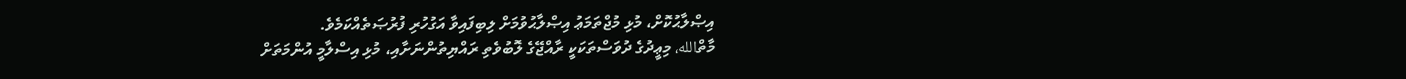އިޞްލާޙުކޮށް، މުޅި މުޖްތަމަޢު އިޞްލާޙުވުމަށް ލިބިފައިވާ އަގުހުރި ފުރުޞަތެއްކަމެވެ.
މާތްالله، މިޢީދުގެ ދުވަސްތަކަކީ ރާއްޖޭގެ ލޮބުވެތި ރައްޔިތުންނަށާއި، މުޅި އިސްލާމީ އުންމަތަށް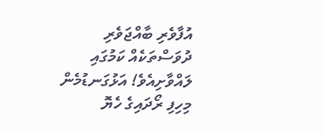އުފާވެރި ބާއްޖަވެރި ދުވަސްތަކެއް ކަމުގައި ލައްވާށިއެވެ! އަޅުގަނޑުމެން މިހިފި ރޯދައިގެ ހެޔޮ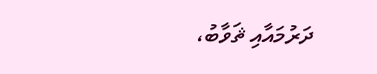ދަރުމައާއި ޘަވާބު،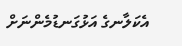އެކަލާނގެ އަޅުގަނޑުމެންނަށް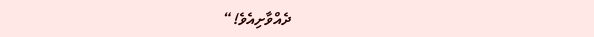ދެއްވާށިއެވެ!“